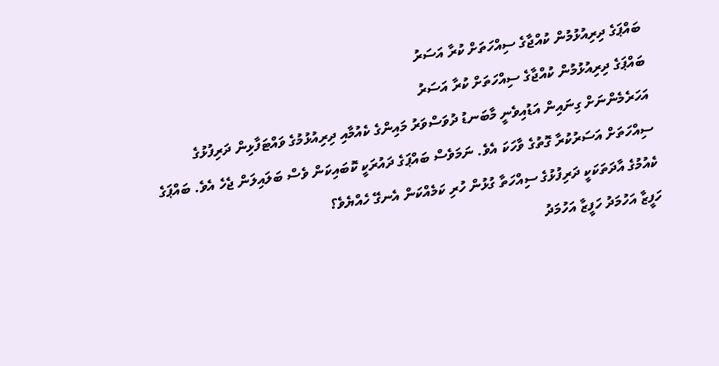ބައްޕަގެ ދިރިއުޅުމުން ކުއްޖާގެ ސިއްހަތަށް ކުރާ އަސަރު
ބައްޕަގެ ދިރިއުޅުމުން ކުއްޖާގެ ސިއްހަތަށް ކުރާ އަސަރު
އަހަރެމެންނަށް ގިނައިން އަޑުއިވެނީ މާބަނޑު ދުވަސްވަރު މައިންގެ ކެއުމާއި ދިރިއުޅުމުގެ ވައްޓަފާޅިން ދަރިފުޅުގެ ސިއްހަތަށް އަސަރުކުރާ ގޮތުގެ ވާހަކަ އެވެ. ނަމަވެސް ބައްޕަގެ ދައުރަކީ ކޮބައިކަން ވެސް ބަލައިލަން ޖެހެ އެވެ. ބައްޕަގެ ކެއުމުގެ އާދަތަކަކީ ދަރިފުޅުގެ ސިއްހަތާ ގުޅުން ހުރި ކަމެއްކަން އެނގޭ ހެއްޔެވެ؟
ހަފީޒާ އަހުމަދު ހަފީޒާ އަހުމަދު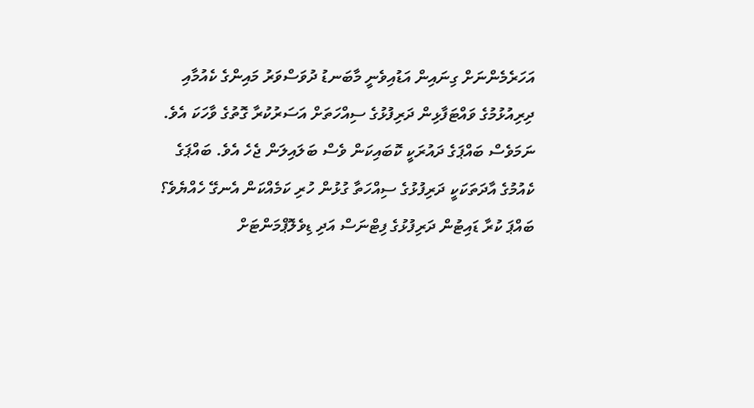އަހަރެމެންނަށް ގިނައިން އަޑުއިވެނީ މާބަނޑު ދުވަސްވަރު މައިންގެ ކެއުމާއި ދިރިއުޅުމުގެ ވައްޓަފާޅިން ދަރިފުޅުގެ ސިއްހަތަށް އަސަރުކުރާ ގޮތުގެ ވާހަކަ އެވެ. ނަމަވެސް ބައްޕަގެ ދައުރަކީ ކޮބައިކަން ވެސް ބަލައިލަން ޖެހެ އެވެ. ބައްޕަގެ ކެއުމުގެ އާދަތަކަކީ ދަރިފުޅުގެ ސިއްހަތާ ގުޅުން ހުރި ކަމެއްކަން އެނގޭ ހެއްޔެވެ؟
ބައްޕަ ކުރާ ޑައިޓުން ދަރިފުޅުގެ ފިޓްނަސް އަދި ޑިވެލޮޕްމަންޓަށް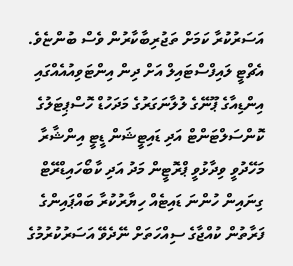އަސަރުކުރާ ކަމަށް ތަޖުރިބާކާރުން ވެސް ބުންޏެވެ.
އެޗްޓީ ލައިފްސްޓައިލް އަށް ދިން އިންޓަވިއުއެއްގައި އިންޑިއާގެ ޕޫނޭގެ ލުލާނަގަރުގެ މަދަހުޑް ހޮސްޕިޓަލުގެ ކޮންސަލްޓަންޓް އަދި ޑައިޓީޝަން ޑީޓީ އިންޝާރާ މަހޭދުވީ ވިދާޅުވީ ޕްރޮޓީން މަދު އަދި ކާބޯހައިޑްރޭޓް ގިނައިން ހުންނަ ޑައިޓެއް ހިޔާރުކުރާ ބައްޕައިންގެ ފަރާތުން ކުއްޖާގެ ސިއްހަތަށް ނޭދެވޭ އަސަރުކުރުމުގެ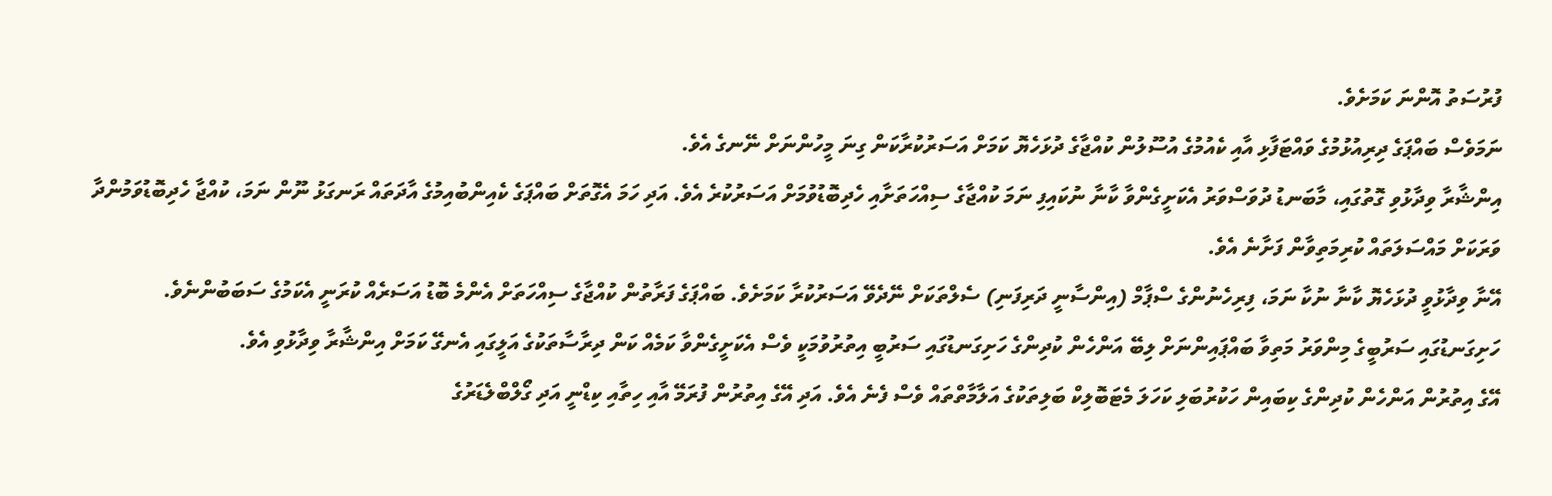ފުރުސަތު އޮންނަ ކަމަށެވެ.
ނަމަވެސް ބައްޕަގެ ދިރިއުޅުމުގެ ވައްޓަފާޅި އާއި ކެއުމުގެ އުސޫލުން ކުއްޖާގެ ދުޅަހެޔޮ ކަމަށް އަސަރުކުރާކަން ގިނަ މީހުންނަށް ނޭނގެ އެވެ.
އިންޝާރާ ވިދާޅުވި ގޮތުގައި، މާބަނޑު ދުވަސްވަރު އެކަށީގެންވާ ކާނާ ނުކައިފި ނަމަ ކުއްޖާގެ ސިއްހަތަށާއި ހެދިބޮޑުވުމަށް އަސަރުކުރެ އެވެ. އަދި ހަމަ އެގޮތަށް ބައްޕަގެ ކެއިންބުއިމުގެ އާދަތައް ރަނގަޅު ނޫން ނަމަ، ކުއްޖާ ހެދިބޮޑުވަމުންދާ ވަރަކަށް މައްސަލަތައް ކުރިމަތިވާން ފަށާނެ އެވެ.
އޭނާ ވިދާޅުވީ ދުޅަހެޔޮ ކާނާ ނުކާ ނަމަ، ފިރިހެނުންގެ ސްޕާމް (އިންސާނީ ދަރިފަނި) ސެލްތަކަށް ނޭދެވޭ އަސަރުކުރާ ކަމަށެވެ. ބައްޕަގެ ފަރާތުން ކުއްޖާގެ ސިއްހަތަށް އެންމެ ބޮޑު އަސަރެއް ކުރަނީ އެކަމުގެ ސަބަބުންނެވެ.
ހަށިގަނޑުގައި ސަރުބީގެ މިންވަރު މަތިވާ ބައްޕައިންނަށް ލިބޭ އަންހެން ކުދިންގެ ހަށިގަނޑުގައި ސަރުބީ އިތުރުވުމަކީ ވެސް އެކަށީގެންވާ ކަމެއް ކަން ދިރާސާތަކުގެ އަލީގައި އެނގޭ ކަމަށް އިންޝާރާ ވިދާޅުވި އެވެ.
އޭގެ އިތުރުން އަންހެން ކުދިންގެ ކިބައިން ހަކުރުބަލި ކަހަލަ މެޓަބޮލިކް ބަލިތަކުގެ އަލާމާތްތައް ވެސް ފެނެ އެވެ. އަދި އޭގެ އިތުރުން ފުރަމޭ އާއި ހިތާއި ކިޑްނީ އަދި ގޯލްބްލެޑަރުގެ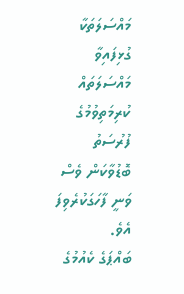މައްސަލަތަކާ ގުޅިފައިވާ މައްސަލަތައް ކުރިމަތިވުމުގެ ފުރުސަތު ބޮޑުވާކަން ވެސް ވަނީ ފާހަގަކުރެވިފަ އެވެ.
ބައްޕަގެ ކެއުމުގެ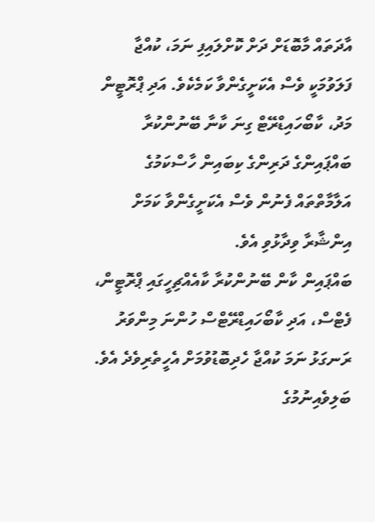އާދަތައް މާބޮޑަށް ދަށް ކޮށްލައިފި ނަމަ، ކުއްޖާ ފަލަވުމަކީ ވެސް އެކަށީގެންވާ ކަމެކެވެ. އަދި ޕްރޮޓީން މަދު، ކާބޯހައިޑްރޭޓް ގިނަ ކާނާ ބޭނުންކުރާ ބައްޕައިންގެ ދަރިންގެ ކިބައިން ހާސްކަމުގެ އަލާމާތްތައް ފެނުން ވެސް އެކަށީގެންވާ ކަމަށް އިންޝާރާ ވިދާޅުވި އެވެ.
ބައްޕައިން ކާން ބޭނުންކުރާ ކާއެއްޗިހީގައި ޕްރޮޓީން، ފެޓްސް، އަދި ކާބޯހައިޑްރޭޓްސް ހުންނަ މިންވަރު ރަނގަޅު ނަމަ ކުއްޖާ ހެދިބޮޑުވުމަށް އެހީތެރިވެދެ އެވެ.
ބަލިވެއިނުމުގެ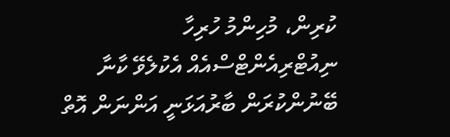ކުރިން، މުހިންމު ހުރިހާ ނިއުޓްރިއެންޓްސްއެއް އެކުލެވޭ ކާނާ ބޭނުންކުރަން ބާރުއަޅަނީ އަންނަން އޮތް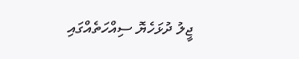ޖީލު ދުޅަހެޔޮ ސިއްހަތެއްގައި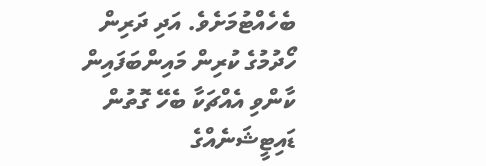ބެހެއްޓުމަށެވެ. އަދި ދަރިން ހޯދުމުގެ ކުރިން މައިންބަފައިން ކާންވި އެއްޗަކާ ބެހޭ ގޮތުން ޑައިޓީޝަނެއްގެ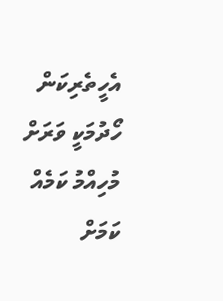އެހީތެރިކަން ހޯދުމަކީ ވަރަށް މުހިއްމު ކަމެއް ކަމަށް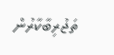ތަޖުރިބާކާރުން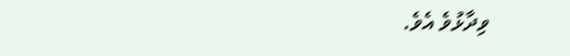ވިދާޅުވެ އެވެ.